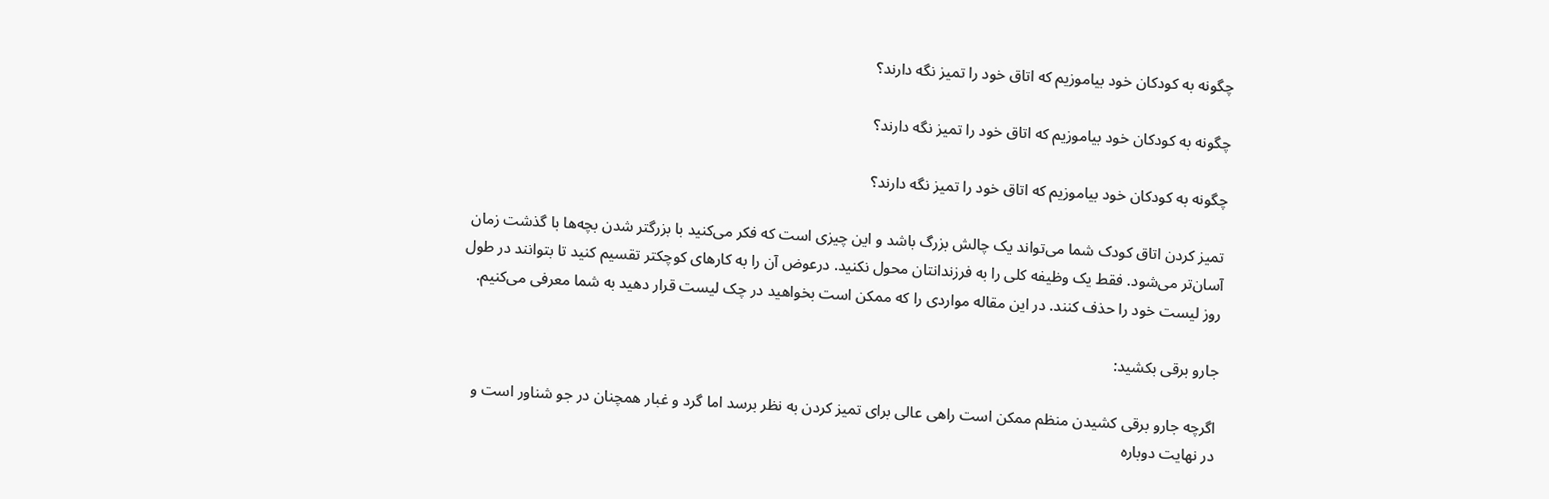چگونه به کودکان خود بیاموزیم که اتاق خود را تمیز نگه دارند؟

چگونه به کودکان خود بیاموزیم که اتاق خود را تمیز نگه دارند؟

چگونه به کودکان خود بیاموزیم که اتاق خود را تمیز نگه دارند؟

تمیز کردن اتاق کودک شما می‌تواند یک چالش بزرگ باشد و این چیزی است که فکر می‌کنید با بزرگتر شدن بچه‌ها با گذشت زمان آسان‌تر می‌شود. فقط یک وظیفه کلی را به فرزندانتان محول نکنید. درعوض آن را به کار‌های کوچکتر تقسیم کنید تا بتوانند در طول روز لیست خود را حذف کنند. در این مقاله مواردی را که ممکن است بخواهید در چک لیست قرار دهید به شما معرفی می‌کنیم.

جارو برقی بکشید:

اگرچه جارو برقی کشیدن منظم ممکن است راهی عالی برای تمیز کردن به نظر برسد اما گرد و غبار همچنان در جو شناور است و در نهایت دوباره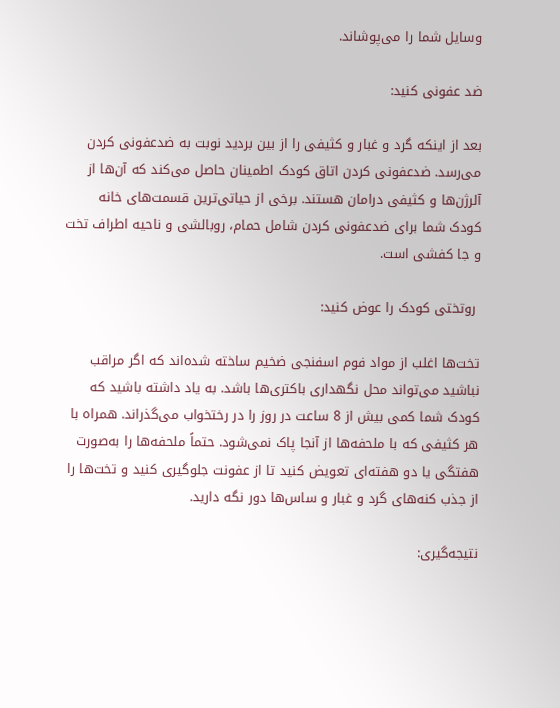وسایل شما را می‌پوشاند.

ضد عفونی کنید:

بعد از اینکه گرد و غبار و کثیفی را از بین بردید نوبت به ضدعفونی کردن می‌رسد. ضدعفونی کردن اتاق کودک اطمینان حاصل می‌کند که آن‌ها از آلرژن‌ها و کثیفی در‌امان هستند. برخی از حیاتی‌ترین قسمت‌های خانه کودک شما برای ضدعفونی کردن شامل حمام،‌ روبالشی و ناحیه اطراف تخت و جا کفشی است.

 روتختی کودک را عوض کنید:

تخت‌ها اغلب از مواد فوم اسفنجی ضخیم ساخته شده‌اند که اگر مراقب نباشید می‌تواند محل نگهداری باکتری‌ها باشد. به یاد داشته باشید که کودک شما کمی بیش از 8 ساعت در روز را در رختخواب می‌گذراند. همراه با هر کثیفی که با ملحفه‌ها از آنجا پاک نمی‌شود. حتماً ملحفه‌ها را به‌صورت هفتگی یا دو هفته‌ای تعویض کنید تا از عفونت جلوگیری کنید و تخت‌ها را از جذب کنه‌های گرد و غبار و ساس‌ها دور نگه دارید.

نتیجه‌گیری: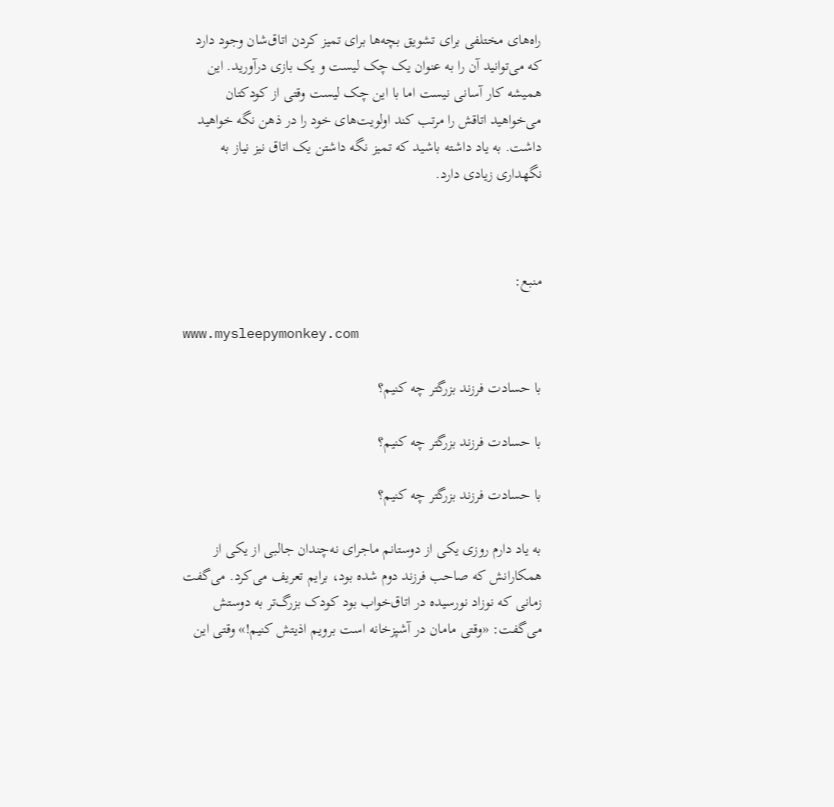راه‌های مختلفی برای تشویق بچه‌ها برای تمیز کردن اتاق‌شان وجود دارد که می‌توانید آن را به عنوان یک چک لیست و یک بازی درآورید. این همیشه کار آسانی نیست اما با این چک لیست وقتی از کودکتان می‌خواهید اتاقش را مرتب کند اولویت‌های خود را در ذهن نگه خواهید داشت. به یاد داشته باشید که تمیز نگه داشتن یک اتاق نیز نیاز به نگهداری زیادی دارد.



منبع:

www.mysleepymonkey.com

با حسادت فرزند بزرگتر چه کنیم؟

با حسادت فرزند بزرگتر چه کنیم؟

با حسادت فرزند بزرگتر چه کنیم؟

به یاد دارم روزی یکی از دوستانم ماجرای نه‌چندان جالبی از یکی از همکارانش که صاحب فرزند دوم شده بود، برایم تعریف می‌کرد. می‌گفت زمانی که نوزاد نورسیده در اتاق‌خواب بود کودک بزرگ‌تر به دوستش می‌گفت: «وقتی مامان در آشپزخانه است برویم اذیتش کنیم!» وقتی این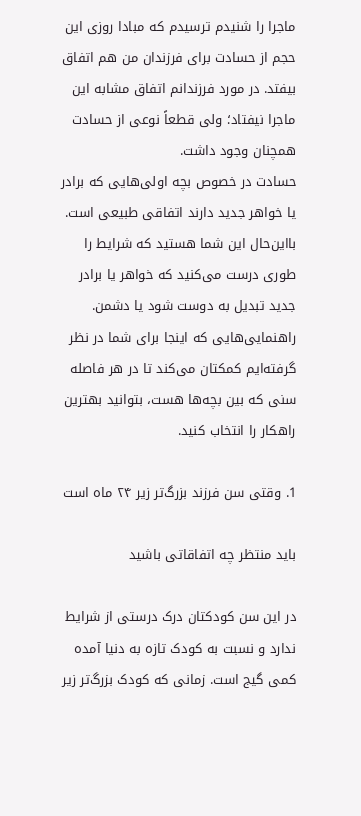ماجرا را شنیدم ترسیدم که مبادا روزی این حجم از حسادت برای فرزندان من هم اتفاق بیفتد. در مورد فرزندانم اتفاق مشابه این ماجرا نیفتاد؛ ولی قطعاً نوعی از حسادت همچنان وجود داشت.
حسادت در خصوص بچه اولی‌هایی که برادر یا خواهر جدید دارند اتفاقی طبیعی است. بااین‌حال این شما هستید که شرایط را طوری درست می‌کنید که خواهر یا برادر جدید تبدیل به دوست شود یا دشمن. راهنمایی‌هایی که اینجا برای شما در نظر گرفته‌ایم کمکتان می‌کند تا در هر فاصله سنی که بین بچه‌ها هست، بتوانید بهترین راهکار را انتخاب کنید.

1. وقتی سن فرزند بزرگ‌تر زیر ۲۴ ماه است

باید منتظر چه اتفاقاتی باشید

در این سن کودکتان درک درستی از شرایط ندارد و نسبت به کودک تازه به دنیا آمده کمی گیج است. زمانی که کودک بزرگ‌تر زیر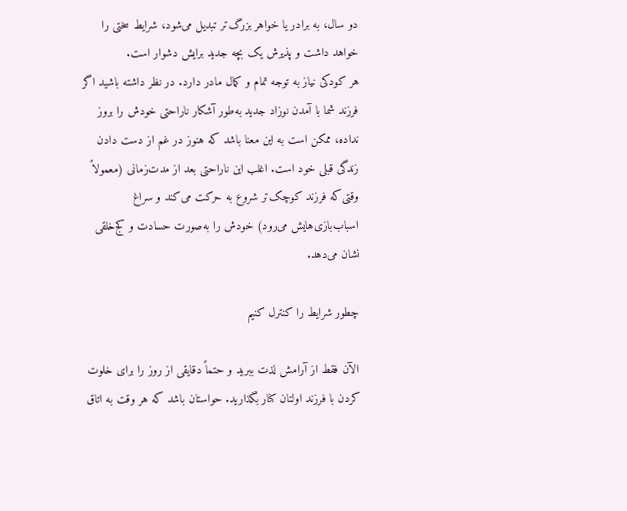دو سال، به برادر یا خواهر بزرگ‌تر تبدیل می‌شود، شرایط سختی را خواهد داشت و پذیرش یک بچه جدید برایش دشوار است.
هر کودکی نیاز به توجه تمام و کمال مادر دارد. در نظر داشته باشید اگر فرزند شما با آمدن نوزاد جدید به‌طور آشکار ناراحتی خودش را بروز نداده، ممکن است به این معنا باشد که هنوز در غم از دست دادن زندگی قبلی خود است. اغلب این ناراحتی بعد از مدت‌زمانی (معمولاً وقتی‌که فرزند کوچک‌تر شروع به حرکت می‌کند و سراغ اسباب‌بازی‌هایش می‌رود) خودش را به‌صورت حسادت و کج‌خلقی نشان می‌دهد.

چطور شرایط را کنترل کنیم

الآن فقط از آرامش لذت ببرید و حتماً دقایقی از روز را برای خلوت کردن با فرزند اولتان کنار بگذارید. حواستان باشد که هر وقت به اتاق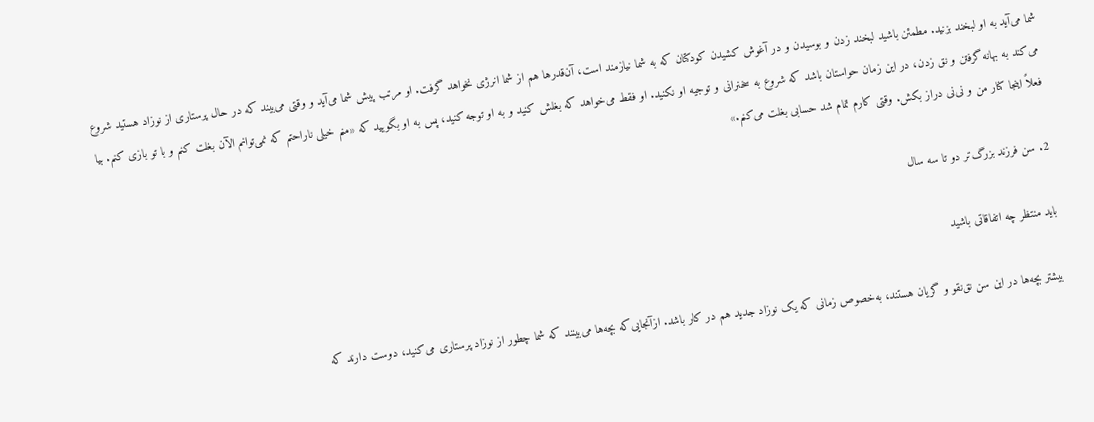شما می‌آید به او لبخند بزنید. مطمئن باشید لبخند زدن و بوسیدن و در آغوش کشیدن کودکتان که به شما نیازمند است، آن‌قدرها هم از شما انرژی نخواهد گرفت. او مرتب پیش شما می‌آید و وقتی می‌بیند که در حال پرستاری از نوزاد هستید شروع می‌کند به بهانه گرفتن و نق زدن، در این زمان حواستان باشد که شروع به سخنرانی و توجیه او نکنید. او فقط می‌خواهد که بغلش کنید و به او توجه کنید، پس به او بگویید که «منم خیلی ناراحتم که نمی‌توانم الآن بغلت کنم و با تو بازی کنم. بیا فعلاً اینجا کنار من و نی‌نی دراز بکش. وقتی کارم تمام شد حسابی بغلت می‌کنم.»

2. سن فرزند بزرگ‌تر دو تا سه سال

باید منتظر چه اتفاقاتی باشید

بیشتر بچه‌ها در این سن نق‌نقو و گریان هستند، به‌خصوص زمانی که یک نوزاد جدید هم در کار باشد. ازآنجایی‌که بچه‌ها می‌بینند که شما چطور از نوزاد پرستاری می‌کنید، دوست دارند که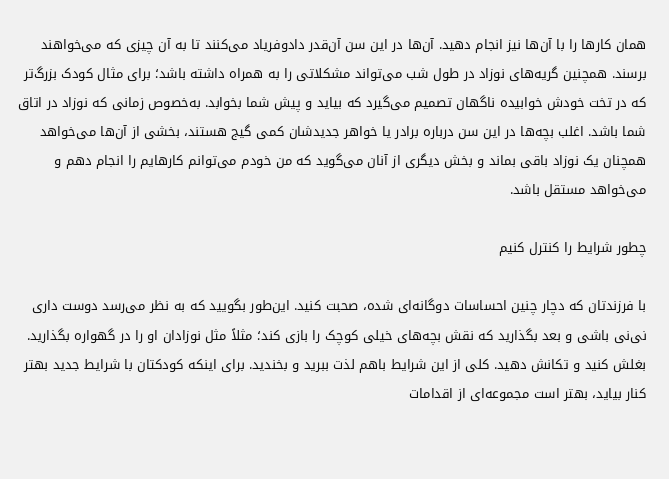همان کارها را با آن‌ها نیز انجام دهید. آن‌ها در این سن آن‌قدر دادوفریاد می‌کنند تا به آن چیزی که می‌خواهند برسند. همچنین گریه‌های نوزاد در طول شب می‌تواند مشکلاتی را به همراه داشته باشد؛ برای مثال کودک بزرگ‌تر که در تخت خودش خوابیده ناگهان تصمیم می‌گیرد که بیاید و پیش شما بخوابد. به‌خصوص زمانی که نوزاد در اتاق شما باشد. اغلب بچه‌ها در این سن درباره برادر یا خواهر جدیدشان کمی گیج هستند، بخشی از آن‌ها می‌خواهد همچنان یک نوزاد باقی بماند و بخش دیگری از آنان می‌گوید که من خودم می‌توانم کارهایم را انجام دهم و می‌خواهد مستقل باشد.

چطور شرایط را کنترل کنیم

با فرزندتان که دچار چنین احساسات دوگانه‌ای شده، صحبت کنید. این‌طور بگویید که به نظر می‌رسد دوست داری نی‌نی باشی و بعد بگذارید که نقش بچه‌های خیلی کوچک را بازی کند؛ مثلاً مثل نوزادان او را در گهواره بگذارید. بغلش کنید و تکانش دهید. کلی از این شرایط باهم لذت ببرید و بخندید. برای اینکه کودکتان با شرایط جدید بهتر کنار بیاید، بهتر است مجموعه‌ای از اقدامات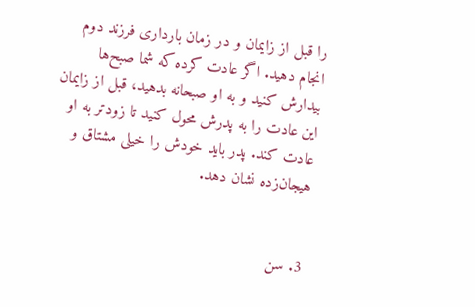را قبل از زایمان و در زمان بارداری فرزند دوم انجام دهید. اگر عادت کرده که شما صبح‌ها بیدارش کنید و به او صبحانه بدهید، قبل از زایمان این عادت را به پدرش محول کنید تا زودتر به او عادت کند. پدر باید خودش را خیلی مشتاق و هیجان‌زده نشان دهد.


3. سن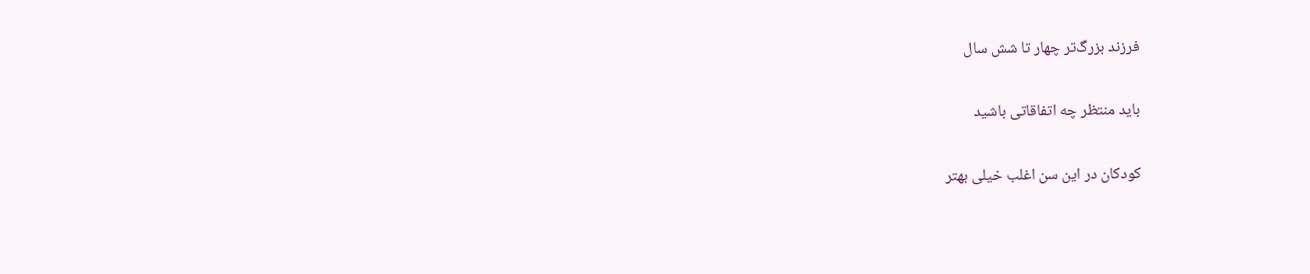فرزند بزرگ‌تر چهار تا شش سال

باید منتظر چه اتفاقاتی باشید

کودکان در این سن اغلب خیلی بهتر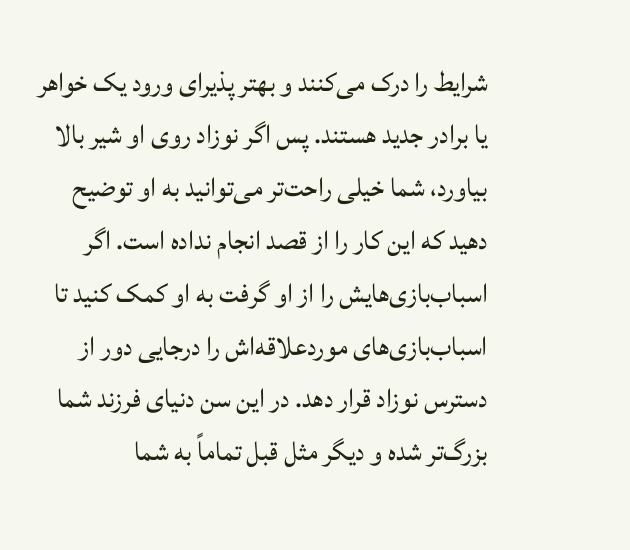شرایط را درک می‌کنند و بهتر پذیرای ورود یک خواهر یا برادر جدید هستند. پس اگر نوزاد روی او شیر بالا بیاورد، شما خیلی راحت‌تر می‌توانید به او توضیح دهید که این کار را از قصد انجام نداده است. اگر اسباب‌بازی‌هایش را از او گرفت به او کمک کنید تا اسباب‌بازی‌های موردعلاقه‌اش را درجایی دور از دسترس نوزاد قرار دهد. در این سن دنیای فرزند شما بزرگ‌تر شده و دیگر مثل قبل تماماً به شما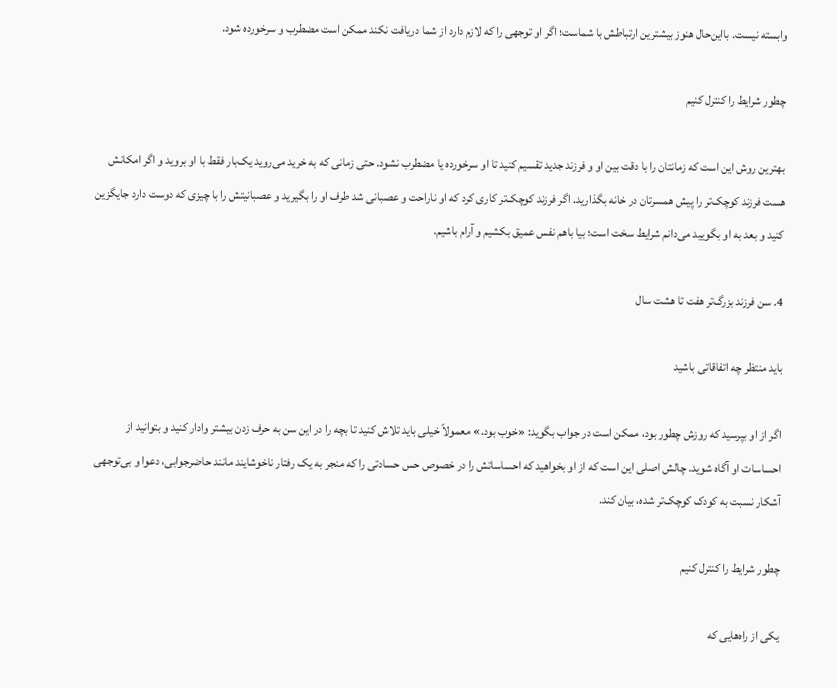وابسته نیست. بااین‌حال هنوز بیشترین ارتباطش با شماست؛ اگر او توجهی را که لازم دارد از شما دریافت نکند ممکن است مضطرب و سرخورده شود.

چطور شرایط را کنترل کنیم

بهترین روش این است که زمانتان را با دقت بین او و فرزند جدید تقسیم کنید تا او سرخورده یا مضطرب نشود. حتی زمانی که به خرید می‌روید یک‌بار فقط با او بروید و اگر امکانش هست فرزند کوچک‌تر را پیش همسرتان در خانه بگذارید. اگر فرزند کوچک‌تر کاری کرد که او ناراحت و عصبانی شد طرف او را بگیرید و عصبانیتش را با چیزی که دوست دارد جایگزین کنید و بعد به او بگویید می‌دانم شرایط سخت است؛ بیا باهم نفس عمیق بکشیم و آرام باشیم.

4. سن فرزند بزرگ‌تر هفت تا هشت سال

باید منتظر چه اتفاقاتی باشید

اگر از او بپرسید که روزش چطور بود، ممکن است در جواب بگوید: «خوب بود.» معمولاً خیلی باید تلاش کنید تا بچه را در این سن به حرف زدن بیشتر وادار کنید و بتوانید از احساسات او آگاه شوید. چالش اصلی این است که از او بخواهید که احساساتش را در خصوص حس حسادتی را که منجر به یک رفتار ناخوشایند مانند حاضرجوابی، دعوا و بی‌توجهی آشکار نسبت به کودک کوچک‌تر شده، بیان کند.

چطور شرایط را کنترل کنیم

یکی از راه‌هایی که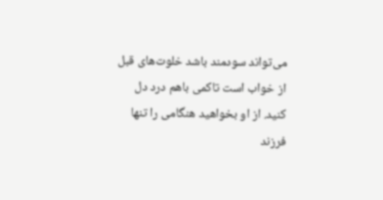می‌تواند سودمند باشد خلوت‌های قبل از خواب است تاکمی باهم درد دل کنید. از او بخواهید هنگامی را تنها فرزند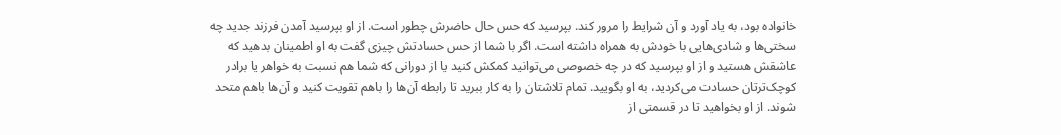خانواده بود، به یاد آورد و آن شرایط را مرور کند. بپرسید که حس حال حاضرش چطور است. از او بپرسید آمدن فرزند جدید چه سختی‌ها و شادی‌هایی با خودش به همراه داشته است. اگر با شما از حس حسادتش چیزی گفت به او اطمینان بدهید که عاشقش هستید و از او بپرسید که در چه خصوصی می‌توانید کمکش کنید یا از دورانی که شما هم نسبت به خواهر یا برادر کوچک‌ترتان حسادت می‌کردید، به او بگویید. تمام تلاشتان را به کار ببرید تا رابطه آن‌ها را باهم تقویت کنید و آن‌ها باهم متحد شوند. از او بخواهید تا در قسمتی از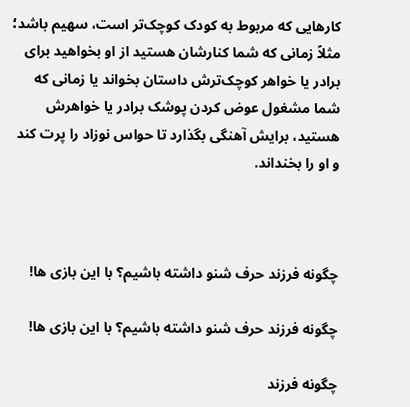کارهایی که مربوط به کودک کوچک‌تر است، سهیم باشد؛ مثلاً زمانی که شما کنارشان هستید از او بخواهید برای برادر یا خواهر کوچک‌ترش داستان بخواند یا زمانی که شما مشغول عوض کردن پوشک برادر یا خواهرش هستید، برایش آهنگی بگذارد تا حواس نوزاد را پرت کند و او را بخنداند.



چگونه فرزند حرف شنو داشته باشیم؟ با این بازی ها!

چگونه فرزند حرف شنو داشته باشیم؟ با این بازی ها!

چگونه فرزند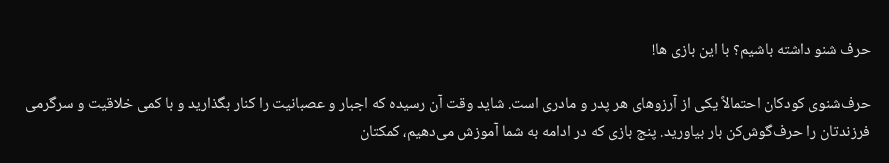حرف شنو داشته باشیم؟ با این بازی ها!

حرف‌شنوی کودکان احتمالاً یکی از آرزوهای هر پدر و مادری است. شاید وقت آن رسیده که اجبار و عصبانیت را کنار بگذارید و با کمی خلاقیت و سرگرمی فرزندتان را حرف‌گوش‌کن بار بیاورید. پنج بازی که در ادامه به شما آموزش می‌دهیم، کمکتان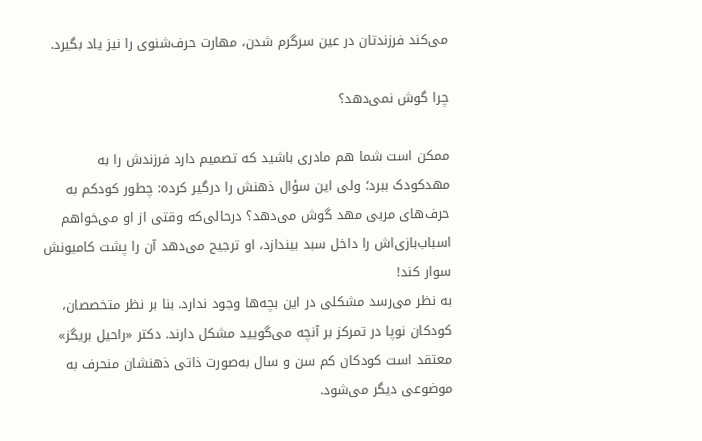می‌کند فرزندتان در عین سرگرم شدن، مهارت حرف‌شنوی را نیز یاد بگیرد.

چرا گوش نمی‌دهد؟

ممکن است شما هم مادری باشید که تصمیم دارد فرزندش را به مهدکودک ببرد؛ ولی این سؤال ذهنش را درگیر کرده: چطور کودکم به حرف‌های مربی مهد گوش می‌دهد؟ درحالی‌که وقتی از او می‌خواهم اسباب‌بازی‌اش را داخل سبد بیندازد، او ترجیح می‌دهد آن را پشت کامیونش سوار کند!
به نظر می‌رسد مشکلی در این بچه‌ها وجود ندارد. بنا بر نظر متخصصان، کودکان نوپا در تمرکز بر آنچه می‌گویید مشکل دارند. دکتر «راحیل بریگز» معتقد است کودکان کم سن و سال به‌صورت ذاتی ذهنشان منحرف به موضوعی دیگر می‌شود.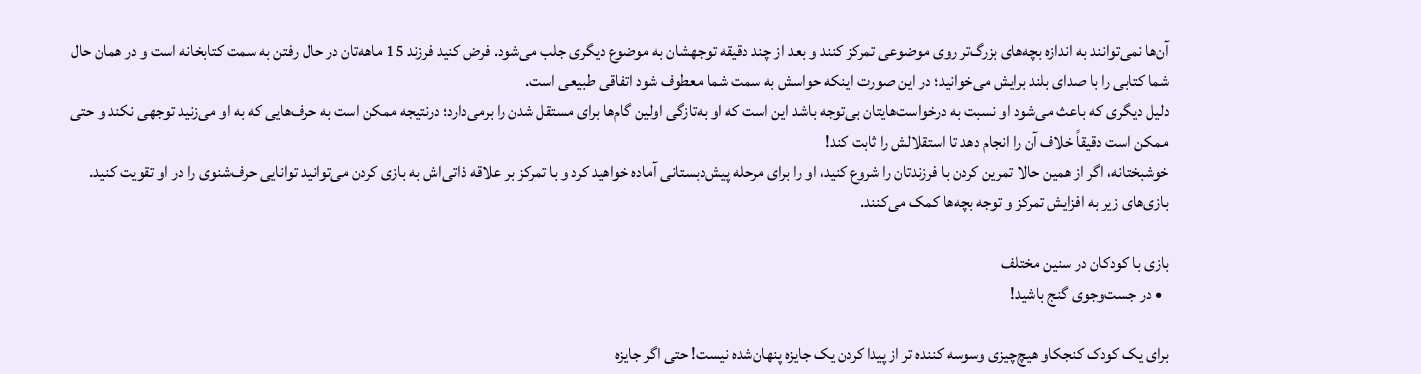آن‌ها نمی‌توانند به اندازه بچه‌های بزرگ‌تر روی موضوعی تمرکز کنند و بعد از چند دقیقه توجهشان به موضوع دیگری جلب می‌شود. فرض کنید فرزند 15 ماهه‌تان در حال رفتن به سمت کتابخانه است و در همان حال شما کتابی را با صدای بلند برایش می‌خوانید؛ در این صورت اینکه حواسش به سمت شما معطوف شود اتفاقی طبیعی است.
دلیل دیگری که باعث می‌شود او نسبت به درخواست‌هایتان بی‌توجه باشد این است که او به‌تازگی اولین گام‌ها برای مستقل شدن را برمی‌دارد؛ درنتیجه ممکن است به حرف‌هایی که به او می‌زنید توجهی نکند و حتی ممکن است دقیقاً خلاف آن را انجام دهد تا استقلالش را ثابت کند!
خوشبختانه، اگر از همین حالا تمرین کردن با فرزندتان را شروع کنید، او را برای مرحله پیش‌دبستانی آماده خواهید کرد و با تمرکز بر علاقه ذاتی‌اش به بازی کردن می‌توانید توانایی حرف‌شنوی را در او تقویت کنید. بازی‌های زیر به افزایش تمرکز و توجه بچه‌ها کمک می‌کنند.

بازی با کودکان در سنین مختلف
  • در جست‌وجوی گنج باشید!

برای یک کودک کنجکاو هیچ‌چیزی وسوسه کننده تر از پیدا کردن یک جایزه پنهان‌شده نیست! حتی اگر جایزه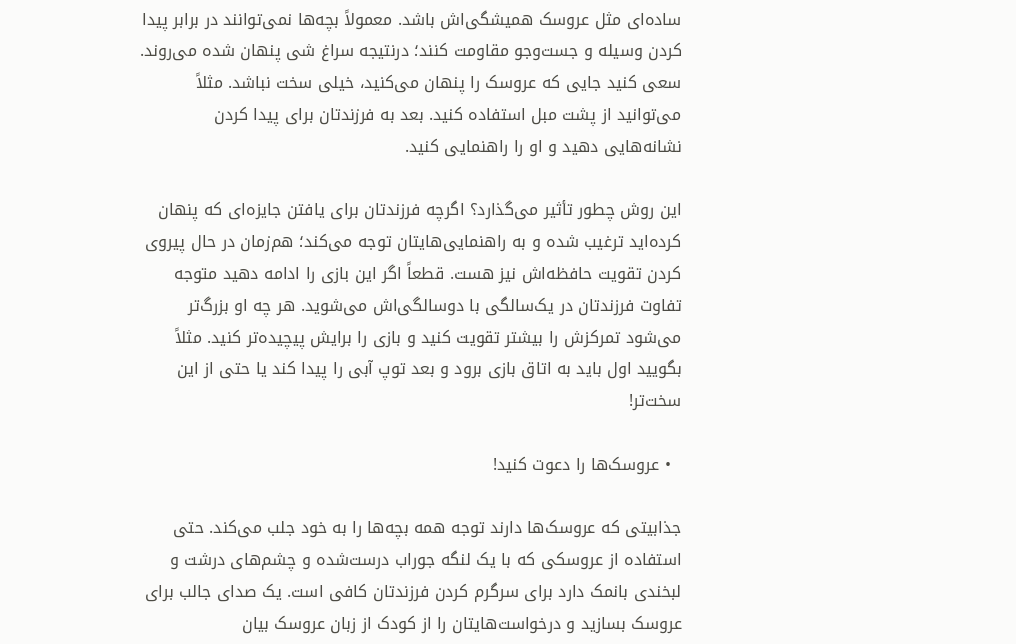ساده‌ای مثل عروسک همیشگی‌اش باشد. معمولاً بچه‌ها نمی‌توانند در برابر پیدا کردن وسیله و جست‌و‌جو مقاومت کنند؛ درنتیجه سراغ شی پنهان شده می‌روند. سعی کنید جایی که عروسک را پنهان می‌کنید، خیلی سخت نباشد. مثلاً می‌توانید از پشت مبل استفاده کنید. بعد به فرزندتان برای پیدا کردن نشانه‌هایی دهید و او را راهنمایی کنید.

این روش چطور تأثیر می‌گذارد؟ اگرچه فرزندتان برای یافتن جایزه‌ای که پنهان کرده‌اید ترغیب شده و به راهنمایی‌هایتان توجه می‌کند؛ هم‌زمان در حال پیروی کردن تقویت حافظه‌اش نیز هست. قطعاً اگر این بازی را ادامه دهید متوجه تفاوت فرزندتان در یک‌سالگی با دوسالگی‌اش می‌شوید. هر چه او بزرگ‌تر می‌شود تمرکزش را بیشتر تقویت کنید و بازی را برایش پیچیده‌تر کنید. مثلاً بگویید اول باید به اتاق بازی برود و بعد توپ آبی را پیدا کند یا حتی از این سخت‌تر!

  • عروسک‌ها را دعوت کنید!

جذابیتی که عروسک‌ها دارند توجه همه بچه‌ها را به خود جلب می‌کند. حتی استفاده از عروسکی که با یک لنگه جوراب درست‌شده و چشم‌های درشت و لبخندی بانمک دارد برای سرگرم کردن فرزندتان کافی است. یک صدای جالب برای عروسک بسازید و درخواست‌هایتان را از کودک از زبان عروسک بیان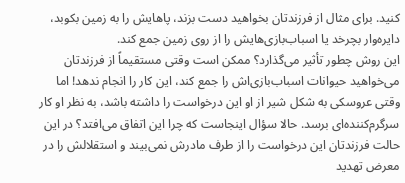کنید. برای مثال از فرزندتان بخواهید دست بزند، پاهایش را به زمین بکوبد، دایره‌وار بچرخد یا اسباب‌بازی‌هایش را از روی زمین جمع کند.
این روش چطور تأثیر می‌گذارد؟ ممکن است وقتی مستقیماً از فرزندتان می‌خواهید حیوانات اسباب‌بازی‌اش را جمع کند، این کار را انجام ندهد! اما وقتی عروسکی به شکل شیر از او این درخواست را داشته باشد، به نظر او کار سرگرم‌کننده‌ای برسد. حالا سؤال اینجاست که چرا این اتفاق می‌افتد؟ در این حالت فرزندتان این درخواست را از طرف مادرش نمی‌بیند و استقلالش را در معرض تهدید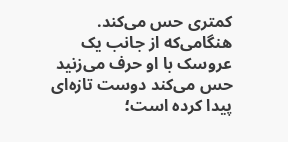کمتری حس می‌کند. هنگامی‌که از جانب یک عروسک با او حرف می‌زنید حس می‌کند دوست تازه‌ای پیدا کرده است؛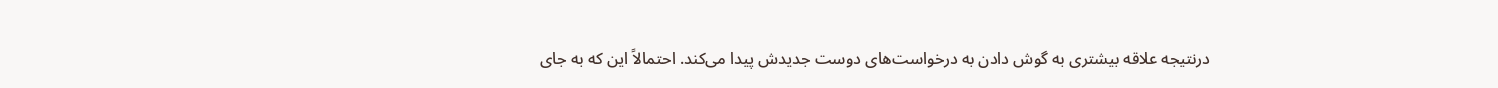درنتیجه علاقه بیشتری به گوش دادن به درخواست‌های دوست جدیدش پیدا می‌کند. احتمالاً این که به جای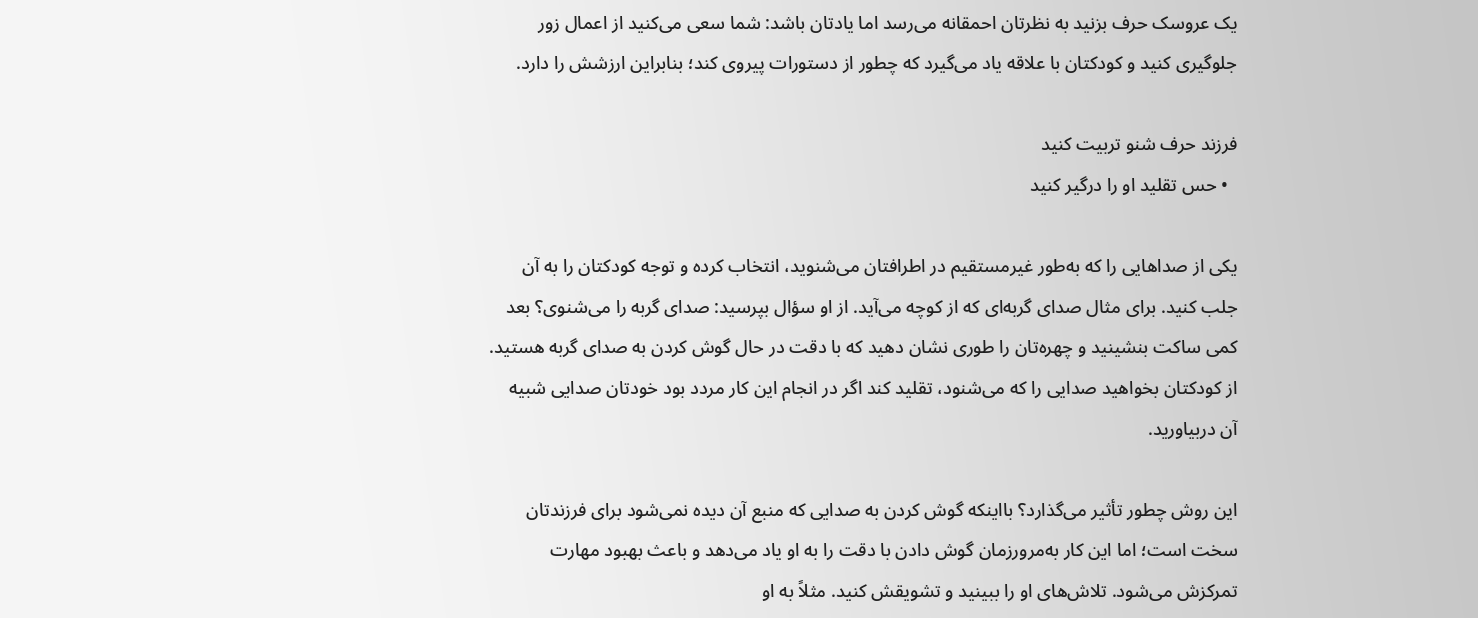یک عروسک حرف بزنید به نظرتان احمقانه می‌رسد اما یادتان باشد: شما سعی می‌کنید از اعمال زور جلوگیری کنید و کودکتان با علاقه یاد می‌گیرد که چطور از دستورات پیروی کند؛ بنابراین ارزشش را دارد.

فرزند حرف شنو تربیت کنید
  • حس تقلید او را درگیر کنید

یکی از صداهایی را که به‌طور غیرمستقیم در اطرافتان می‌شنوید، انتخاب کرده و توجه کودکتان را به آن جلب کنید. برای مثال صدای گربه‌ای که از کوچه می‌آید. از او سؤال بپرسید: صدای گربه را می‌شنوی؟ بعد کمی ساکت بنشینید و چهره‌تان را طوری نشان دهید که با دقت در حال گوش کردن به صدای گربه هستید. از کودکتان بخواهید صدایی را که می‌شنود، تقلید کند اگر در انجام این کار مردد بود خودتان صدایی شبیه آن دربیاورید.

این روش چطور تأثیر می‌گذارد؟ بااینکه گوش کردن به صدایی که منبع آن دیده نمی‌شود برای فرزندتان سخت است؛ اما این کار به‌مرورزمان گوش دادن با دقت را به او یاد می‌دهد و باعث بهبود مهارت تمرکزش می‌شود. تلاش‌های او را ببینید و تشویقش کنید. مثلاً به او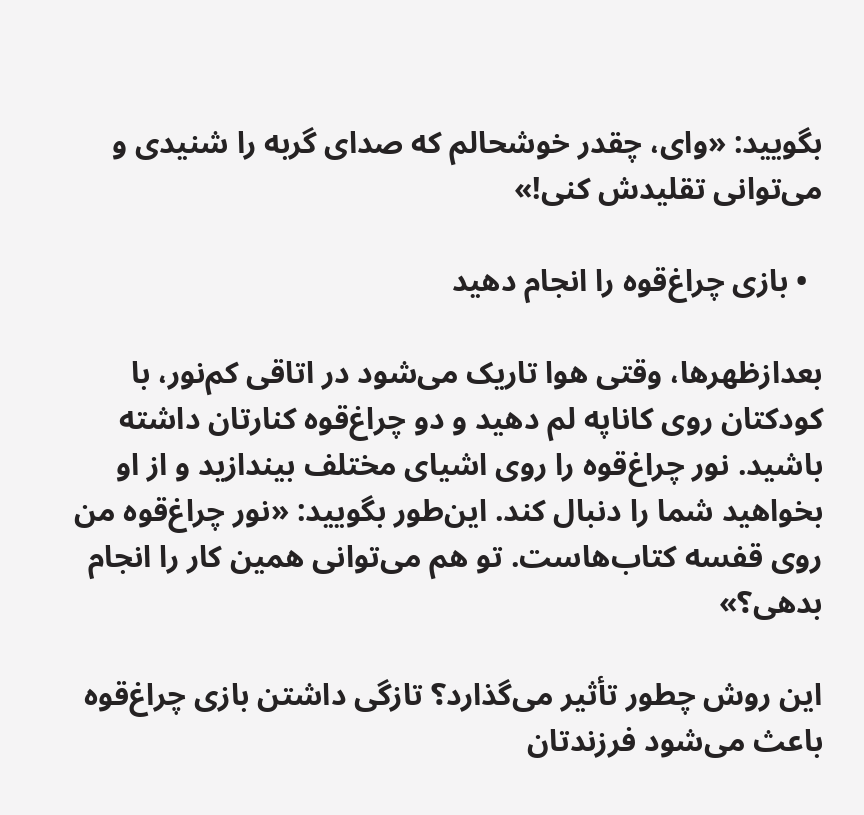بگویید: «وای، چقدر خوشحالم که صدای گربه را شنیدی و می‌توانی تقلیدش کنی!»

  • بازی چراغ‌قوه را انجام دهید

بعدازظهرها، وقتی هوا تاریک می‌شود در اتاقی کم‌نور، با کودکتان روی کاناپه لم دهید و دو چراغ‌قوه کنارتان داشته باشید. نور چراغ‌قوه را روی اشیای مختلف بیندازید و از او بخواهید شما را دنبال کند. این‌طور بگویید: «نور چراغ‌قوه من روی قفسه کتاب‌هاست. تو هم می‌توانی همین کار را انجام بدهی؟»

این روش چطور تأثیر می‌گذارد؟ تازگی داشتن بازی چراغ‌قوه باعث می‌شود فرزندتان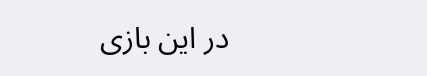در این بازی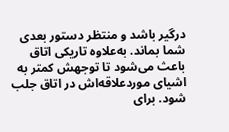درگیر باشد و منتظر دستور بعدی شما بماند. به‌علاوه تاریکی اتاق باعث می‌شود تا توجهش کمتر به اشیای موردعلاقه‌اش در اتاق جلب شود. برای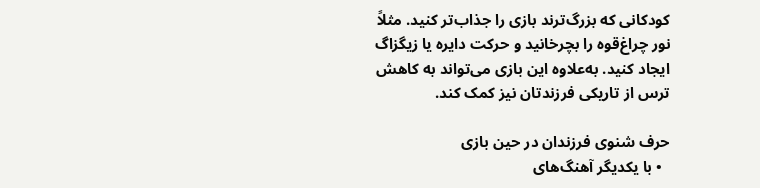کودکانی که بزرگ‌ترند بازی را جذاب‌تر کنید. مثلاً نور چراغ‌قوه را بچرخانید و حرکت دایره یا زیگزاگ ایجاد کنید. به‌علاوه این بازی می‌تواند به کاهش ترس از تاریکی فرزندتان نیز کمک کند.

حرف شنوی فرزندان در حین بازی
  • با یکدیگر آهنگ‌های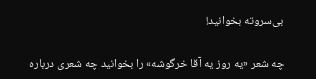بی‌سروته بخوانید!

چه شعر «یه روز یه آقا خرگوشه» را بخوانید چه شعری درباره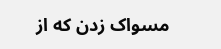مسواک زدن که از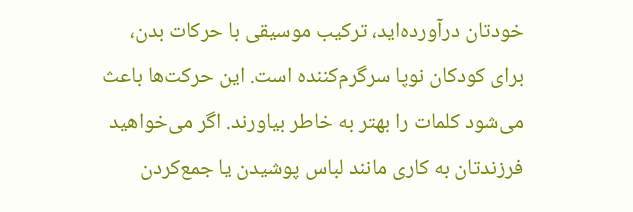خودتان درآورده‌اید، ترکیب موسیقی با حرکات بدن، برای کودکان نوپا سرگرم‌کننده است. این حرکت‌ها باعث می‌شود کلمات را بهتر به خاطر بیاورند. اگر می‌خواهید فرزندتان به کاری مانند لباس پوشیدن یا جمع‌کردن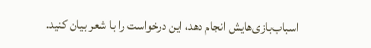اسباب‌بازی‌هایش انجام دهد، این درخواست را با شعر بیان کنید.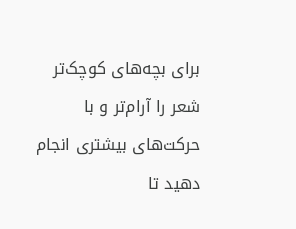برای بچه‌های کوچک‌تر شعر را آرام‌تر و با حرکت‌های بیشتری انجام دهید تا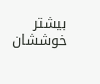بیشتر خوششان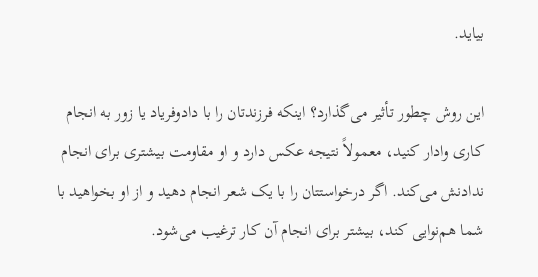بیاید.

این روش چطور تأثیر می‌گذارد؟ اینکه فرزندتان را با دادوفریاد یا زور به انجام کاری وادار کنید، معمولاً نتیجه عکس دارد و او مقاومت بیشتری برای انجام ندادنش می‌کند. اگر درخواستتان را با یک شعر انجام دهید و از او بخواهید با شما هم‌نوایی کند، بیشتر برای انجام آن کار ترغیب می‌شود.